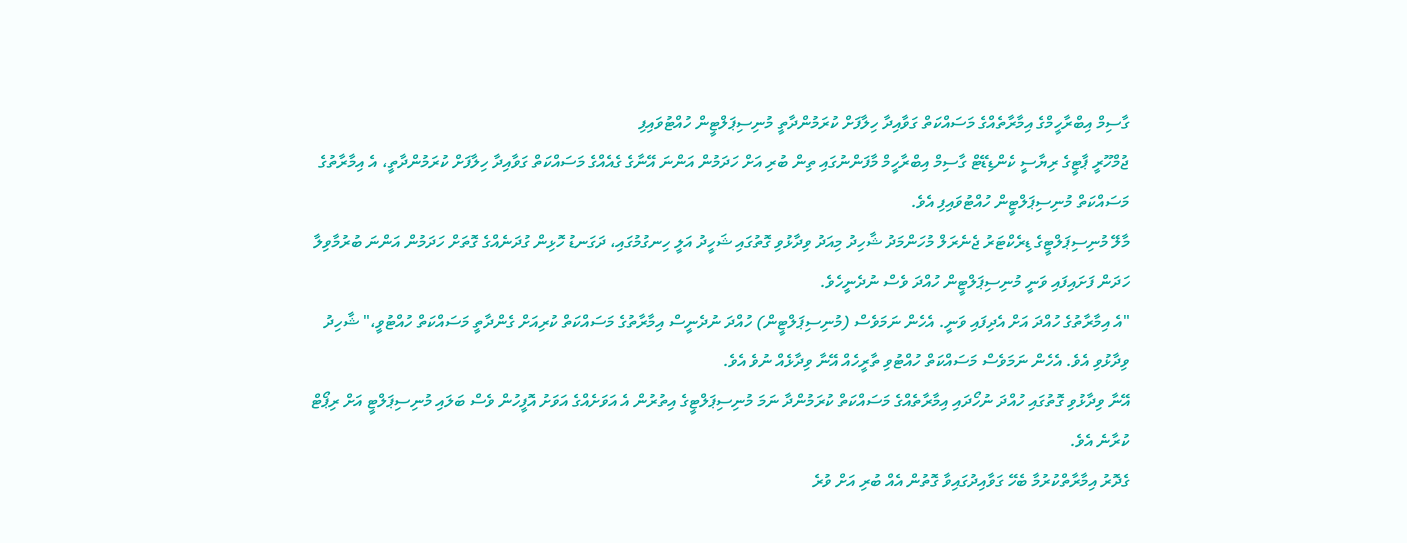ގާސިމް އިބްރާހީމްގެ އިމާރާތެއްގެ މަސައްކަތް ގަވާއިދާ ހިލާފަށް ކުރަމުންދާތީ މުނިސިޕަލްޓީން ހުއްޓުވައިފި
ޖުމްހޫރީ ޕާޓީގެ ރިޔާސީ ކެންޑިޑޭޓް ގާސިމް އިބްރާހީމް މާފަންނުގައި ތިން ބުރި އަށް ހަދަމުން އަންނަ އޭނާގެ ގެއެއްގެ މަސައްކަތް ގަވާއިދާ ހިލާފަށް ކުރަމުންދާތީ، އެ އިމާރާތުގެ މަސައްކަތް މުނިސިޕަލްޓީން ހުއްޓުވައިފި އެވެ.
މާލޭ މުނިސިޕަލްޓީގެ ޑިރެކްޓަރު ޖެނެރަލް މުހަންމަދު ޝާހިދު މިއަދު ވިދާޅުވި ގޮތުގައި ޝަހީދު އަލީ ހިނގުމުގައި، ދަގަނޑު ހޮޅިން ގުދަނެއްގެ ގޮތަށް ހަދަމުން އަންނަ ބުރުމާވިލާ ހަދަން ފަށައިފައި ވަނީ މުނިސިޕަލްޓީން ހުއްދަ ވެސް ނުދެނީހެވެ.
"އެ އިމާރާތުގެ ހުއްދަ އަށް އެދިފައި ވަނީ. އެހެން ނަމަވެސް (މުނިސިޕަލްޓީން) ހުއްދަ ނުދެނީސް އިމާރާތުގެ މަސައްކަތް ކުރިއަށް ގެންދާތީ މަސައްކަތް ހުއްޓުވީ،" ޝާހިދު ވިދާޅުވި އެވެ. އެހެން ނަމަވެސް މަސައްކަތް ހުއްޓުވި ތާރީހެއް އޭނާ ވިދާޅެއް ނުވެ އެވެ.
އޭނާ ވިދާޅުވި ގޮތުގައި ހުއްދަ ނުހޯދައި އިމާރާތެއްގެ މަސައްކަތް ކުރަމުންދާ ނަމަ މުނިސިޕަލްޓީގެ އިތުރުން އެ އަވަށެއްގެ އަވަށު އޮފީހުން ވެސް ބަލައި މުނިސިޕަލްޓީ އަށް ރިޕޯޓް ކުރާނެ އެވެ.
ގެދޮރު އިމާރާތްކުރުމާ ބެހޭ ގަވާއިދުގައިވާ ގޮތުން އެއް ބުރި އަށް ވުރެ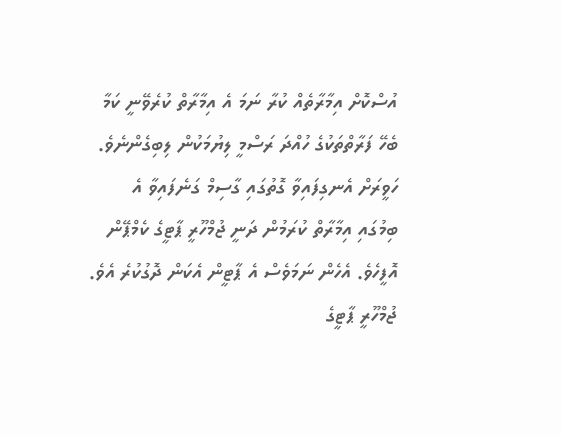އުސްކޮށް އިމާރާތެއް ކުރާ ނަމަ އެ އިމާރާތް ކުރެވޭނީ ކަމާ ބެހޭ ފަރާތްތަކުގެ ހުއްދަ ރަސްމީ ލިޔުމަކުން ލިބިގެންނެވެ.
ހަވީރަށް އެނގިފައިވާ ގޮތުގައި ގާސިމް ގަނެފައިވާ އެ ބިމުގައި އިމާރާތް ކުރަމުން ދަނީ ޖުމްހޫރީ ޕާޓީގެ ކެމްޕޭން އޮފީހެވެ. އެހެން ނަމަވެސް އެ ޕާޓީން އެކަން ދޮގުކުރެ އެވެ.
ޖުމްހޫރީ ޕާޓީގެ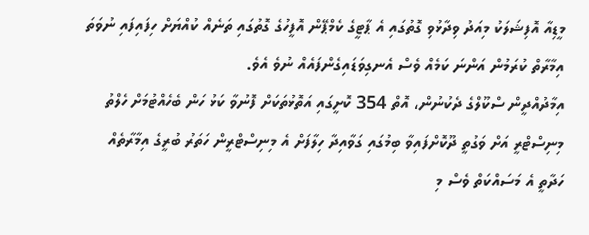މީޑިއާ އޮފިޝަލަކު މިއަދު ވިދާޅުވި ގޮތުގައި އެ ޕާޓީގެ ކެމްޕޭން އޮފީހުގެ ގޮތުގައި ތަނެއް ކުއްޔަށް ހިފައިފައި ނުވަތަ އިމާރާތް ކުރަމުން އަންނަ ކަމެއް ވެސް އެނގިވަޑައިގެންފައެއް ނުވެ އެވެ.
އިމާދުއްދީން ސްކޫލްގެ ދެކުނުން، އޮތް 354 ކޮށީގައި އަތޮޅުތަކަށް ފޮނުވާ ކަޅު ހަން ބެހެއްޓުމަށް ހެލްތު މިނިސްޓްރީ އަށް ވަގުތީ ދޫކޮށްފައިވާ ބިމުގައި ގަވާއިދާ ހިލާފަށް އެ މިނިސްޓްރީން ހަތަރު ބުރީގެ އިމާރާތެއް ހަދާތީ އެ މަސައްކަތް ވެސް މި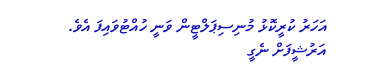އަހަރު ކުރީކޮޅު މުނިސިޕަލްޓީން ވަނީ ހުއްޓުވައިފަ އެވެ.
އަރުޝީފަށް ނެގީ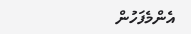އެންމެފަހުން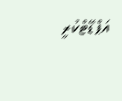އަޕްޑޭޓްކުރީ